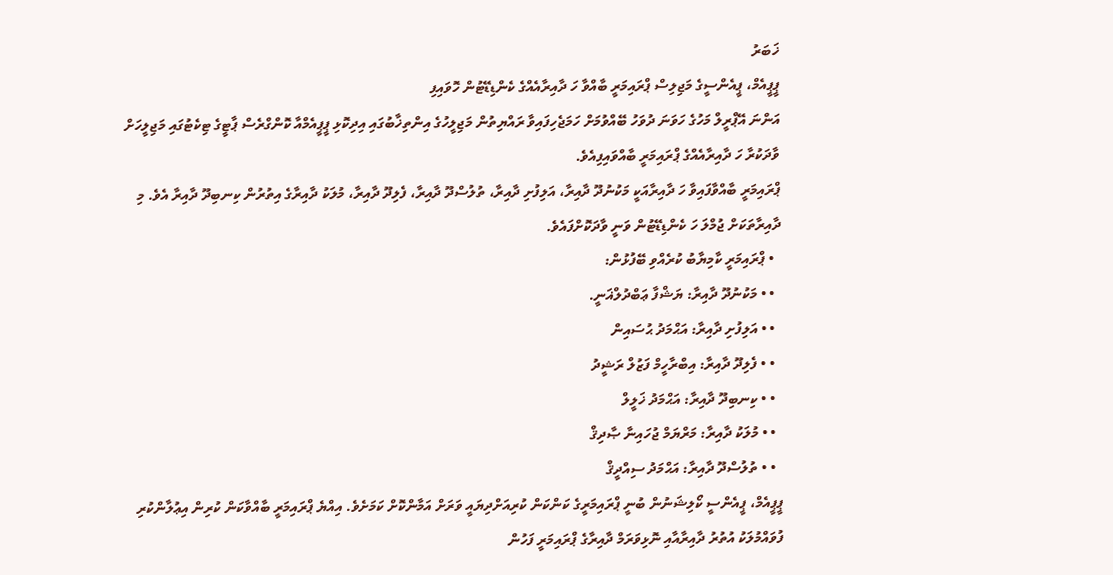ޚަބަރު
ޕީޕީއެމް، ޕީއެންސީގެ މަޖިލިސް ޕްރައިމަރީ ބާއްވާ ހަ ދާއިރާއެއްގެ ކެންޑިޑޭޓުން ހޮވައިފި
އަންނަ އޭޕްރީލް މަހުގެ ހަވަނަ ދުވަހު ބޭއްވުމަށް ހަމަޖެހިފައިވާ ރައްޔިތުން މަޖިލީހުގެ އިންތިޚާބުގައި އިދިކޮޅި ޕީޕީއެމްއާ ކޮންގްރެސް ޕާޓީގެ ޓިކެޓުގައި މަޖިލީހަށް ވާދަކުރާ ހަ ދާއިރާއެއްގެ ޕްރައިމަރީ ބާއްވައިފިއެވެ.
ޕްރައިމަރީ ބާއްވާފައިވާ ހަ ދާއިރާއަކީ މަކުނުދޫ ދާއިރާ، އަލިފުށި ދާއިރާ، ތުލުސްދޫ ދާއިރާ، ފެލިދޫ ދާއިރާ، މުލަކު ދާއިރާގެ އިތުރުން ކިނބިދޫ ދާއިރާ އެވެ. މި ދާއިރާތަކަށް ޖުމްލަ ހަ ކެންޑިޑޭޓުން ވަނީ ވާދަކޮށްފައެވެ.
  • ޕްރައިމަރީ ކާމިޔާބު ކުރެއްވި ބޭފުޅުން:
  • • މަކުނުދޫ ދާއިރާ: ޔަޝްފާ ޢަބްދުލްޣަނީ.
  • • އަލިފުށި ދާއިރާ: އަޙްމަދު ޙުސައިން
  • • ފެލިދޫ ދާއިރާ: އިބްރާހީމް ފަޒުލް ރަޝީދު
  • • ކިނބިދޫ ދާއިރާ: އަޙްމަދު ޚަލީލް
  • • މުލަކު ދާއިރާ: މަރްޔަމް ޖުހައިނާ ޞާދިޤް
  • • ތުލުސްދޫ ދާއިރާ: އަޙްމަދު ސިއްދީޤް
ޕީޕީއެމް، ޕީއެންސީ ކޯލިޝަނުން ބުނީ ޕްރައިމަރީގެ ކަންކަން ކުރިއަށްދިޔައީ ވަރަށް އަމާންކޮށް ކަމަށެވެ. އިއްޔެ ޕްރައިމަރީ ބާއްވާކަން ކުރިން އިޢުލާންކުރި ފުވައްމުލަކު އުތުރު ދާއިރާއާއި ނޮޅިވަރަމް ދާއިރާގެ ޕްރައިމަރީ ފަހުން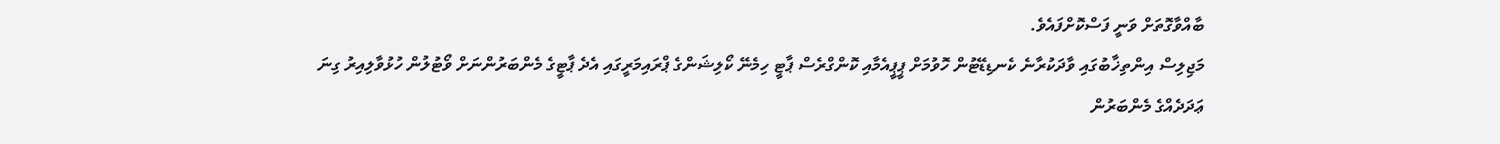ބާއްވާގޮތަށް ވަނީ ފަސްކޮށްފައެވެ.
މަޖިލިސް އިންތިޚާބުގައި ވާދަކުރާނެ ކެނޑިޑޭޓުން ހޮވުމަށް ޕީޕީއެމާއި ކޮންގްރެސް ޕާޓީ ހިމެނޭ ކޯލިޝަންގެ ޕްރައިމަރީގައި އެދެ ޕާޓީގެ މެންބަރުންނަށް ވޯޓުލުން ހުޅުވާލިއިރު ގިނަ ޢަދަދެއްގެ މެންބަރުން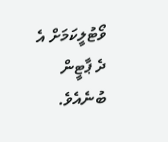ވޯޓުލީކަމަށް އެ ދެ ޕާޓީން ބުނެއެވެ.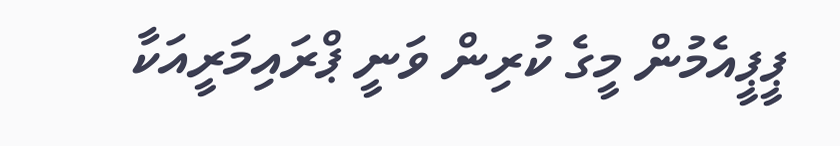ޕީޕީއެމުން މީގެ ކުރިން ވަނީ ޕްރައިމަރީއަކާ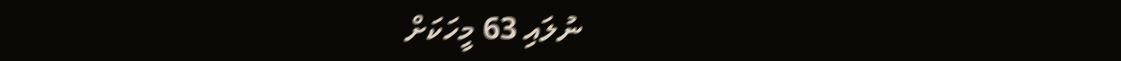ނުލައި 63 މީހަކަށް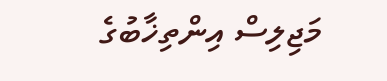މަޖިލިސް އިންތިޚާބުގެ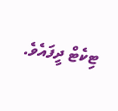ޓިކެޓް ދީފައެވެ.